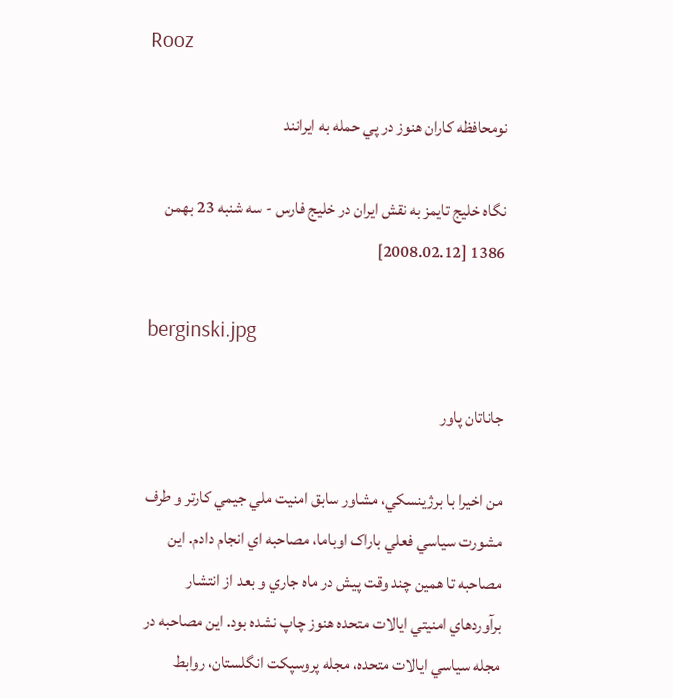Rooz

نومحافظه کاران هنوز در پي حمله به ايرانند

نگاه خليج تايمز به نقش ايران در خليج فارس - سه شنبه 23 بهمن 1386 [2008.02.12]

berginski.jpg

جاناتان پاور

من اخيرا با برژينسکي، مشاور سابق امنيت ملي جيمي کارتر و طرف مشورت سياسي فعلي باراک اوباما، مصاحبه اي انجام دادم. اين مصاحبه تا همين چند وقت پيش در ماه جاري و بعد از انتشار برآوردهاي امنيتي ايالات متحده هنوز چاپ نشده بود. اين مصاحبه در مجله سياسي ايالات متحده، مجله پروسپکت انگلستان، روابط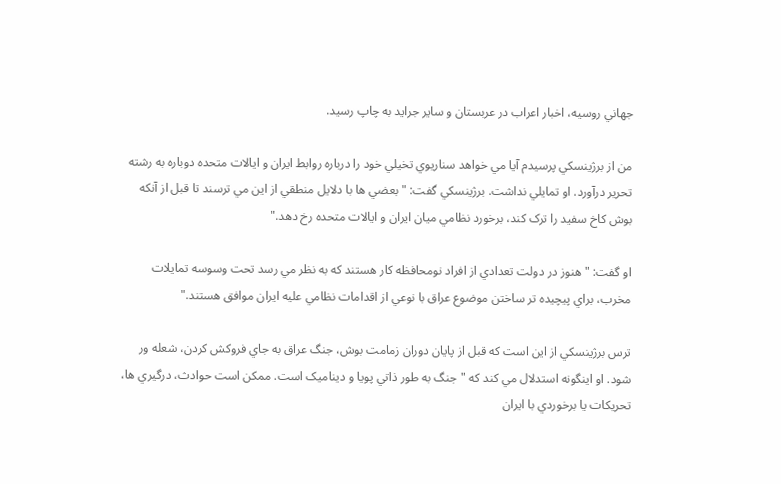جهاني روسيه، اخبار اعراب در عربستان و ساير جرايد به چاپ رسيد.

من از برژينسکي پرسيدم آيا مي خواهد سناريوي تخيلي خود را درباره روابط ايران و ايالات متحده دوباره به رشته تحرير درآورد. او تمايلي نداشت. برژينسکي گفت: "بعضي ها با دلايل منطقي از اين مي ترسند تا قبل از آنکه بوش کاخ سفيد را ترک کند، برخورد نظامي ميان ايران و ايالات متحده رخ دهد."

او گفت: "هنوز در دولت تعدادي از افراد نومحافظه کار هستند که به نظر مي رسد تحت وسوسه تمايلات مخرب، براي پيچيده تر ساختن موضوع عراق با نوعي از اقدامات نظامي عليه ايران موافق هستند."

ترس برژينسکي از اين است که قبل از پايان دوران زمامت بوش، جنگ عراق به جاي فروکش کردن، شعله ور شود. او اينگونه استدلال مي کند که "جنگ به طور ذاتي پويا و ديناميک است. ممکن است حوادث، درگيري ها، تحريکات يا برخوردي با ايران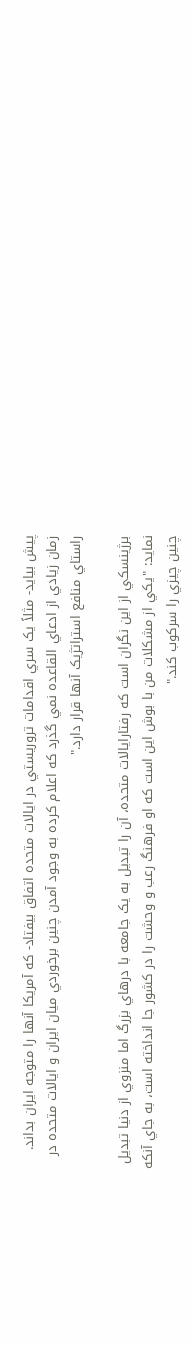پيش بيايد- مثلاً يک سري اقدامات تروريستي در ايالات متحده اتفاق بيفتاد- که آمريکا آنها را متوجه ايران بداند. زمان زيادي از ادعاي القاعده نمي گذرد که اعلام کرده به وجود آمدن چنين برخوردي ميان ايران و ايالات متحده در راستاي منافع استراتژيک آنها قرار دارد."

برژينسکي از اين نگران است که رفتارايالات متحده، آن را تبديل به يک جامعه با درهاي بزرگ اما منزوي از دنيا تبديل نمايد: "يکي از مشکلات من با بوش اين است که او فرهنگ رعب و وحشت را در کشور جا انداخته است، به جاي آنکه چنين چيزي را سرکوب کند."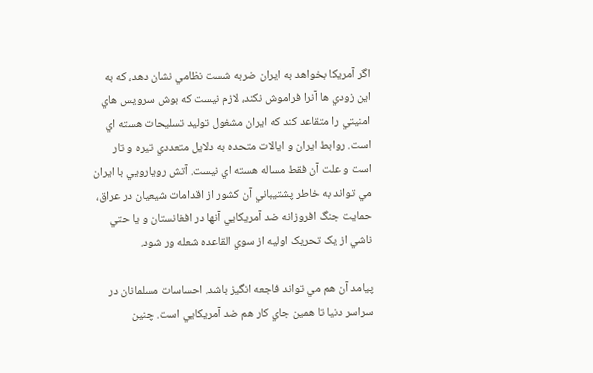اگر آمريکا بخواهد به ايران ضربه شست نظامي نشان دهد، که به اين زودي ها آنرا فراموش نکند، لازم نيست که بوش سرويس هاي امنيتي را متقاعد کند که ايران مشغول توليد تسليحات هسته اي است. روابط ايران و ايالات متحده به دلايل متعددي تيره و تار است و علت آن فقط مساله هسته اي نيست. آتش رويارويي با ايران مي تواند به خاطر پشتيباني آن کشور از اقدامات شيعيان در عراق، حمايت جنگ افروزانه ضد آمريکايي آنها در افغانستان و يا حتي ناشي از يک تحريک اوليه از سوي القاعده شعله ور شود.

پيامد آن هم مي تواند فاجعه انگيز باشد. احساسات مسلمانان در سراسر دنيا تا همين جاي کار هم ضد آمريکايي است. چنين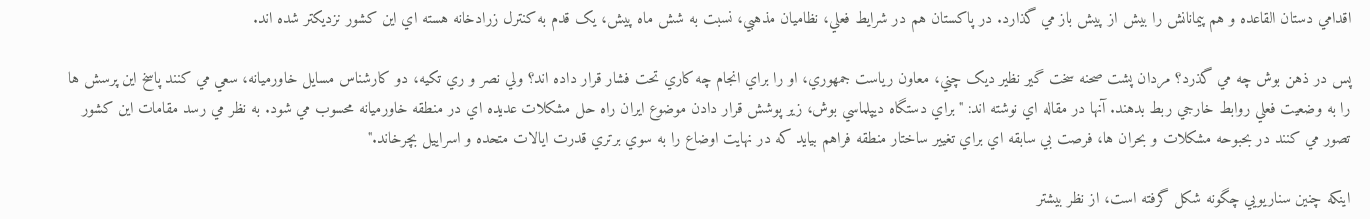اقدامي دستان القاعده و هم پيمانانش را بيش از پيش باز مي گذارد. در پاکستان هم در شرايط فعلي، نظاميان مذهبي، نسبت به شش ماه پيش، يک قدم به کنترل زرادخانه هسته اي اين کشور نزديکتر شده اند.

پس در ذهن بوش چه مي گذرد؟ مردان پشت صحنه سخت گير نظير ديک چني، معاون رياست جمهوري، او را براي انجام چه کاري تحت فشار قرار داده اند؟ ولي نصر و ري تکيه، دو کارشناس مسايل خاورميانه، سعي مي کنند پاسخ اين پرسش ها را به وضعيت فعلي روابط خارجي ربط بدهند. آنها در مقاله اي نوشته اند: "براي دستگاه ديپلماسي بوش، زير پوشش قرار دادن موضوع ايران راه حل مشکلات عديده اي در منطقه خاورميانه محسوب مي شود. به نظر مي رسد مقامات اين کشور تصور مي کنند در بحبوحه مشکلات و بحران ها، فرصت بي سابقه اي براي تغيير ساختار منطقه فراهم بيايد که در نهايت اوضاع را به سوي برتري قدرت ايالات متحده و اسراييل بچرخاند."

اينکه چنين سناريويي چگونه شکل گرفته است، از نظر بيشتر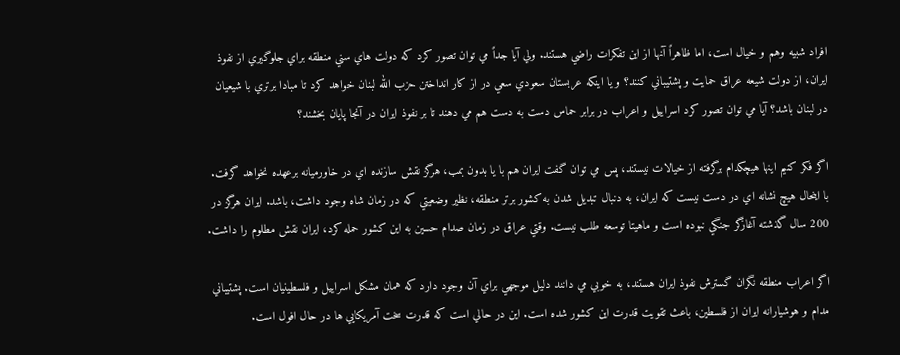افراد شبيه وهم و خيال است، اما ظاهراً آنها از اين تفکرات راضي هستند. ولي آيا جداً مي توان تصور کرد که دولت هاي سني منطقه براي جلوگيري از نفوذ ايران، از دولت شيعه عراق حمايت و پشتيباني کنند؟ و يا اينکه عربستان سعودي سعي در از کار انداختن حزب الله لبنان خواهد کرد تا مبادا برتري با شيعيان در لبنان باشد؟ آيا مي توان تصور کرد اسراييل و اعراب در برابر حماس دست به دست هم مي دهند تا بر نفوذ ايران در آنجا پايان بخشند؟

اگر فکر کنيم اينها هيچکدام برگرفته از خيالات نيستند، پس مي توان گفت ايران هم با يا بدون بمب، هرگز نقش سازنده اي در خاورميانه برعهده نخواهد گرفت. با اينحال هيچ نشانه اي در دست نيست که ايران، به دنبال تبديل شدن به کشور برتر منطقه، نظير وضعيتي که در زمان شاه وجود داشت، باشد. ايران هرگز در 200 سال گذشته آغازگر جنگي نبوده است و ماهيتا توسعه طلب نيست. وقتي عراق در زمان صدام حسين به اين کشور حمله کرد، ايران نقش مطلوم را داشت.

اگر اعراب منطقه نگران گسترش نفوذ ايران هستند، به خوبي مي دانند دليل موجهي براي آن وجود دارد که همان مشکل اسراييل و فلسطينيان است. پشتيباني مدام و هوشيارانه ايران از فلسطين، باعث تقويت قدرت اين کشور شده است. اين در حالي است که قدرت سخت آمريکايي ها در حال افول است.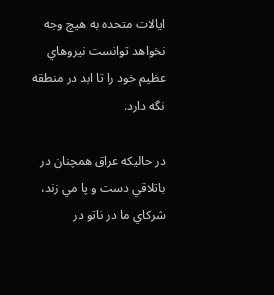ايالات متحده به هيچ وجه نخواهد توانست نيروهاي عظيم خود را تا ابد در منطقه نگه دارد.

در حاليکه عراق همچنان در باتلاقي دست و پا مي زند، شرکاي ما در ناتو در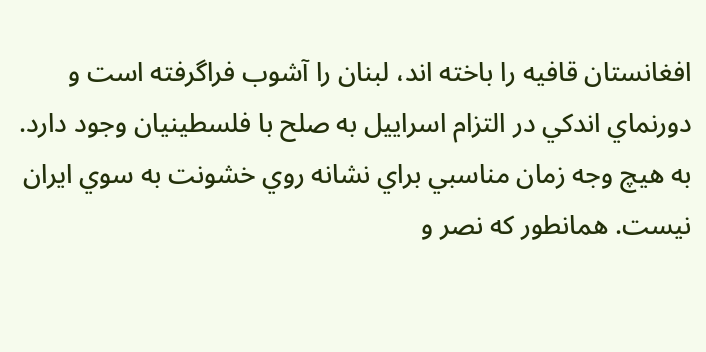افغانستان قافيه را باخته اند، لبنان را آشوب فراگرفته است و دورنماي اندکي در التزام اسراييل به صلح با فلسطينيان وجود دارد. به هيچ وجه زمان مناسبي براي نشانه روي خشونت به سوي ايران نيست. همانطور که نصر و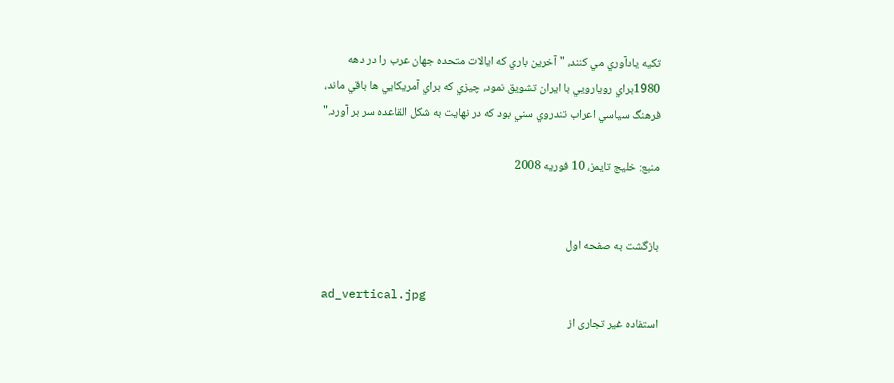تکيه يادآوري مي کنند، "آخرين باري که ايالات متحده جهان عرب را در دهه 1980براي رويارويي با ايران تشويق نمود، چيزي که براي آمريکايي ها باقي ماند، فرهنگ سياسي اعراب تندروي سني بود که در نهايت به شکل القاعده سر بر آورد."

منبع: خليج تايمز، 10 فوريه 2008


بازگشت به صفحه اول

ad_vertical.jpg
استفاده‌ غیر تجاری از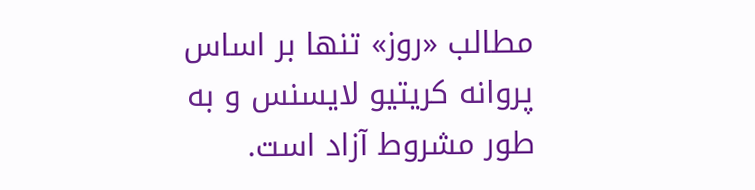مطالب «روز» تنها بر اساس پروانه‌ کریتیو لایسنس و به‌ طور مشروط آزاد است.